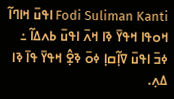Fodi Suliman Kanti ߊߟߎ߫ ߞߊߣߊ߬ ߞߋߟߊ ߞߟߌ߫ ߢߊ ߞߍ߫ ߊߟߎ߫ ߕߍߡߊ߬ ߸ ߦߏ߫ ߊߟߎ߫ ߜߊ߲߬ߛߊ߲ ߦߋ߫ ߢߐ߲߮ ߞߟߌ߫ ߟߊ߫ ߢߊ ߡߍ߲.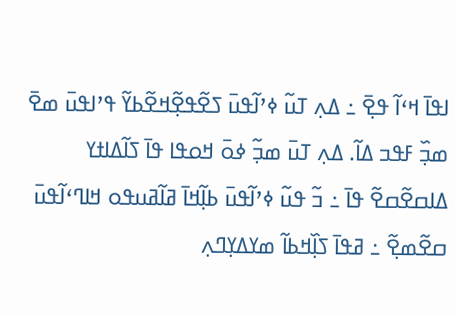ߊߟߊ߫ ߞߵߊ߬ ߟߐ߲߫ ߸ ߡߍ߲ ߠߎ߬ ߦߴߊ߬ߟߎ߫ ߖߐ߬ߟߐ߲߬ߞߐ߬ߕߌ߬ ߟߴߊߟߎ߫ ߘߐ߫ ߘߏ߲߰ ߓߟߏ ߡߊ߬. ߡߍ߲ ߠߎ߫ ߘߏ߲߬ ߦߋ߫ ߞߋߟߊ ߟߊ߫ ߖߊ߬ߡߊߙߌ ߡߊߛߐ߬ߛߐ߬ ߟߊ߫ ߸ ߏ߬ ߟߎ߬ ߦߴߊ߬ߟߎ߫ ߕߊ߲߬ߞߊ߫ ߥߊ߬ߥߎߟߋ ߞߊߣߵߊ߬ߟߎ߫ ߛߐ߬ߘߐ߲߬ ߸ ߥߟߊ߫ ߖߊ߲߰ߞߕߊ߬ ߘߌߡߌ߲ߣߍ߲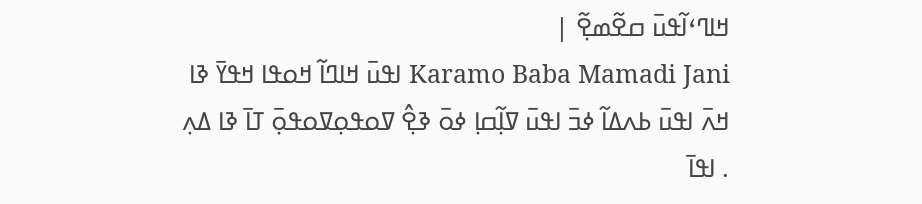ߞߊߣߵߊ߬ߟߎ߫ ߛߐ߬ߘߐ߲߬ |
Karamo Baba Mamadi Jani ߊߟߎ߫ ߞߊߣߊ߬ ߞߋߟߊ ߞߟߌ߫ ߢߊ ߞߍ߫ ߊߟߎ߫ ߕߍߡߊ߬ ߦߏ߫ ߊߟߎ߫ ߜߊ߲߬ߛߊ߲ ߦߋ߫ ߢߐ߲߮ ߜߋߟߋ߲ߜߋߟߋ߲߫ ߠߊ߫ ߢߊ ߡߍ߲ . ߊߟߊ߫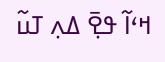ߞߵߊ߬ ߟߐ߲߫ ߡߍ߲ ߠߎ߬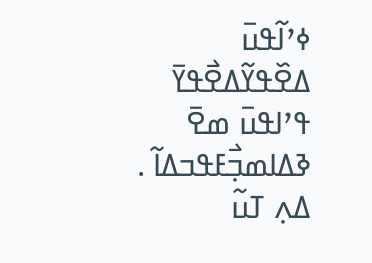ߦߴߊ߬ߟߎ߫ ߡߐ߰ߟߌ߬ߡߐ߯ߟߌ߫ ߟߴߊߟߎ߫ ߘߐ߫ ߢߡߊߘߏ߲߯ߓߟߏߡߊ߬ . ߡߍ߲ ߠߎ߬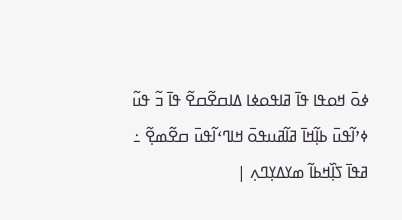ߦߋ߫ ߞߋߟߊ ߟߊ߫ ߥߊߟߋߦߊ ߡߊߛߐ߬ߛߐ߬ ߟߊ߫ ߏ߬ ߟߎ߬ ߦߴߊ߬ߟߎ߫ ߕߊ߲߬ߞߊ߫ ߥߊ߬ߥߎߟߋ߫ ߞߊߣߵߊ߬ߟߎ߫ ߛߐ߬ߘߐ߲߬ ߸ ߥߟߊ߫ ߖߊ߲߰ߞߕߊ߬ ߘߌߡߌ߲ߣߍ߲ |